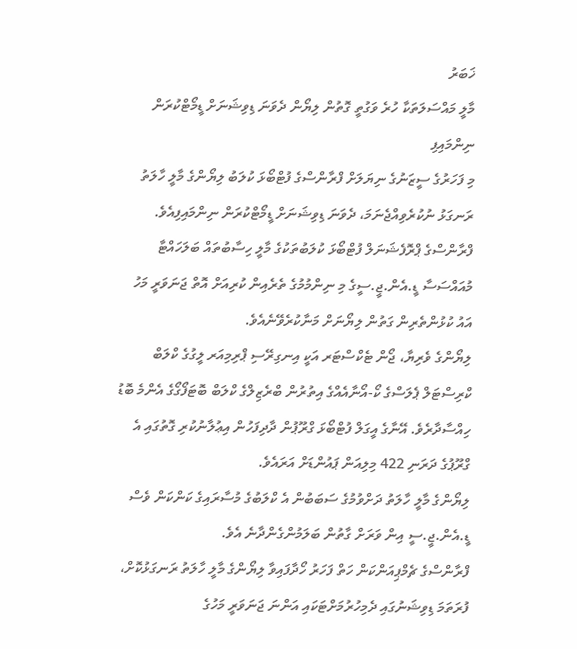ޚަބަރު
މާލީ މައްސަލަތަކާ ހުރެ ވަގުތީ ގޮތުން ލިޔޯން ދެވަނަ ޑިވިޝަނަށް ޑީމޯޓްކުރަން ނިންމައިފި
މި ފަހަރުގެ ސީޒަނުގެ ނިޔަލަށް ފްރާންސްގެ ފުޓްބޯޅަ ކުލަބު ލިޔޯންގެ މާލީ ހާލަތު ރަނގަޅު ނުކުރެވިއްޖެނަމަ، ދެވަނަ ޑިވިޝަނަށް ޑީމޯޓްކުރަން ނިންމައިފިއެވެ.
ފްރާންސްގެ ޕްރޮފެޝަނަލް ފުޓްބޯޅަ ކުލަބުތަކުގެ މާލީ ހިސާބުތައް ބަލަހައްޓާ މުއައްސަސާ ޑީ.އެން.ޖީ.ސީގެ މި ނިންމުމުގެ ތެރެއިން ކުރިއަށް އޮތް ޖަނަވަރީ މަހު އައު ކުޅުންތެރިން ގަތުން ލިޔޯނަށް މަނާކުރެވޭނެއެވެ.
ލިޔޯންގެ ވެރިޔާ، ޖޯން ޓެކްސްޓަރ އަކީ އިނގިރޭސި ޕްރިމިއަރ ލީގުގެ ކްލަބް ކްރިސްޓަލް ޕެލަސްގެ ކޯ-އޯނާއެއްގެ އިތުރުން ބްރެޒިލްގެ ކްލަބް ބޮޓަފޯގޯގެ އެންމެ ބޮޑު ހިއްސާދާރެވެ. އޭނާގެ އީގަލް ފުޓްބޯޅަ ގްރޫޕުން ދާދިފަހުން އިޢުލާނުކުރި ގޮތުގައި އެ ގްރޫޕުގެ ދަރަނި 422 މިލިއަން ޕައުންޑަށް އަރައެވެ.
ލިޔޯންގެ މާލީ ހާލަތު ދަށްވުމުގެ ސަބަބުން އެ ކްލަބުގެ މުސާރައިގެ ކަންކަން ވެސް ޑީ.އެން.ޖީ.ސީ އިން ވަރަށް ގާތުން ބަލަމުންގެންދާނެ އެވެ.
ފްރާންސްގެ ޗެމްޕިއަންކަން ހަތް ފަހަރު ހޯދާފައިވާ ލިޔޯންގެ މާލީ ހާލަތު ރަނގަޅުކޮށް، ފުރަތަމަ ޑިވިޝަނުގައި ދެމިހުރުމަށްޓަކައި އަންނަ ޖަނަވަރީ މަހުގެ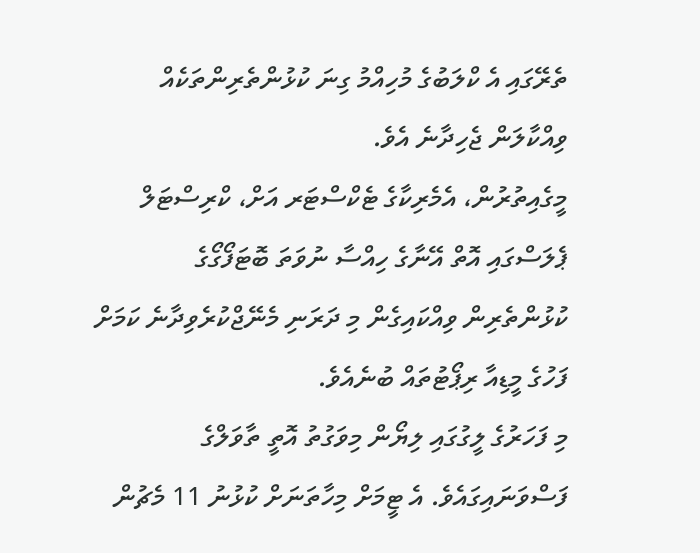ތެރޭގައި އެ ކްލަބުގެ މުހިއްމު ގިނަ ކުޅުންތެރިންތަކެއް ވިއްކާލަން ޖެހިދާނެ އެވެ.
މީގެއިތުރުން، އެމެރިކާގެ ޓެކްސްޓަރ އަށް، ކްރިސްޓަލް ޕެލަސްގައި އޮތް އޭނާގެ ހިއްސާ ނުވަތަ ބޮޓަފޯގޯގެ ކުޅުންތެރިން ވިއްކައިގެން މި ދަރަނި މެނޭޖްކުރެވިދާނެ ކަމަށް ފަހުގެ މީޑިއާ ރިޕޯޓުތައް ބުނެއެވެ.
މި ފަހަރުގެ ލީގުގައި ލިޔޯން މިވަގުތު އޮތީ ތާވަލްގެ ފަސްވަނައިގައެވެ. އެ ޓީމަށް މިހާތަނަށް ކުޅުނު 11 މެޗުން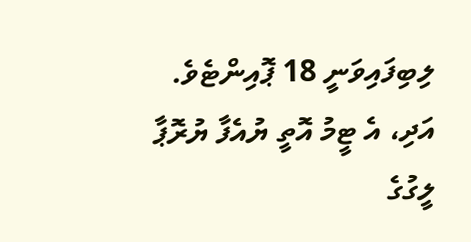ލިބިފައިވަނީ 18 ޕޮއިންޓެވެ. އަދި، އެ ޓީމު އޮތީ ޔުއެފާ ޔުރޮޕާ ލީގުގެ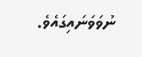ނުވަވަނައިގައެވެ.